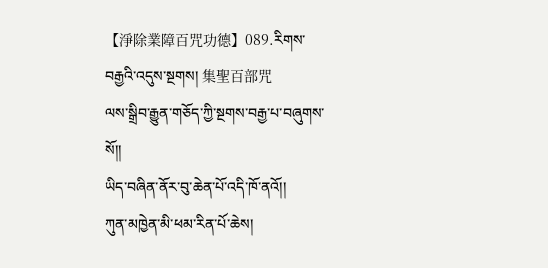【淨除業障百咒功德】089.རིགས་བརྒྱའི་འདུས་སྔགས། 集聖百部咒
ལས་སྒྲིབ་རྒྱུན་གཅོད་ཀྱི་སྔགས་བརྒྱ་པ་བཞུགས་སོ།།
ཡིད་བཞིན་ནོར་བུ་ཆེན་པོ་འདི་ཁོ་ནའོ།།
ཀུན་མཁྱེན་མི་ཕམ་རིན་པོ་ཆེས།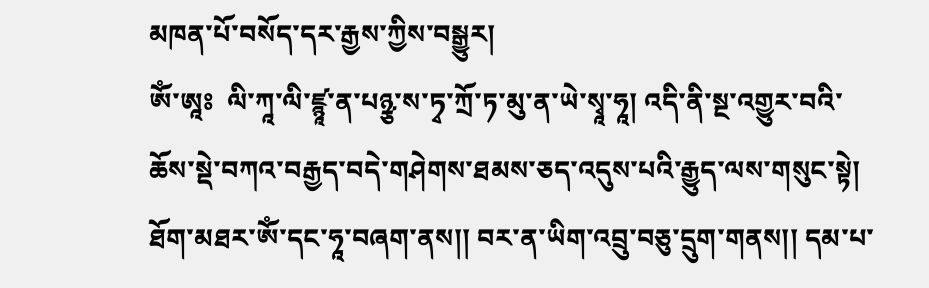མཁན་པོ་བསོད་དར་རྒྱས་ཀྱིས་བསྒྱུར།
ཨོཾ་ཨཱཿ  ལི་ཀཱ་ལི་ཛྙཱ་ན་པཉྩ་ས་ཏྭ་ཀྲོ་ཏ་མུ་ན་ཡེ་སྭཱ་ཧཱ། འདི་ནི་སྔ་འགྱུར་བའི་ཆོས་སྡེ་བཀའ་བརྒྱད་བདེ་གཤེགས་ཐམས་ཅད་འདུས་པའི་རྒྱུད་ལས་གསུང་སྟེ། ཐོག་མཐར་ཨོཾ་དང་ཧཱ་བཞག་ནས།། བར་ན་ཡིག་འབྲུ་བཅུ་དྲུག་གནས།། དམ་པ་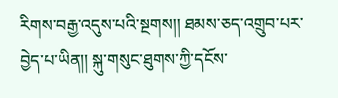རིགས་བརྒྱ་འདུས་པའི་སྔགས།། ཐམས་ཅད་འགྲུབ་པར་བྱེད་པ་ཡིན།། སྐུ་གསུང་ཐུགས་ཀྱི་དངོས་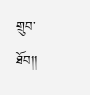གྲུབ་ཐོབ།།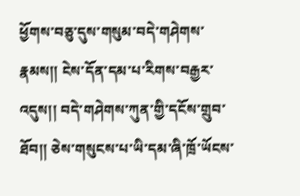ཕྱོགས་བཅུ་དུས་གསུམ་བདེ་གཤེགས་རྣམས།། ངེས་དོན་དམ་པ་རིགས་བརྒྱར་འདུས།། བདེ་གཤེགས་ཀུན་གྱི་དངོས་གྲུབ་ཐོབ།། ཅེས་གསུངས་པ་ཡི་དམ་ཞི་ཁྲོ་ཡོངས་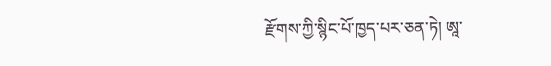རྫོགས་ཀྱི་སྙིང་པོ་ཁྱད་པར་ཅན་ཏེ། ཨཱ་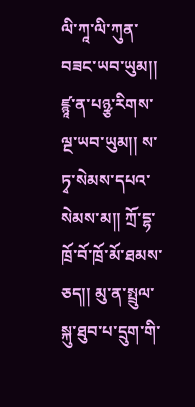ལི་ཀཱ་ལི་ཀུན་བཟང་ཡབ་ཡུམ།། ཛྙཱ་ན་པཉྩ་རིགས་ལྔ་ཡབ་ཡུམ།། ས་ཏྭ་སེམས་དཔའ་སེམས་མ།། ཀྲོ་དྷ་ཁྲོ་བོ་ཁྲོ་མོ་ཐམས་ཅད།། མུ་ན་སྤྲུལ་སྐུ་ཐུབ་པ་དྲུག་གི་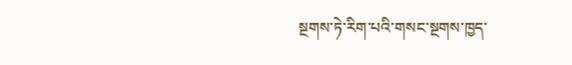སྔགས་ཏེ་རིག་པའི་གསང་སྔགས་ཁྱད་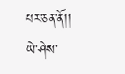པར་ཅན་ནོ།།
ཡེ་ཤེས་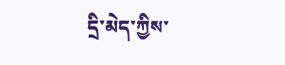དྲི་མེད་ཀྱིས་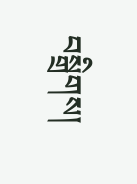བསྒྲིགས།